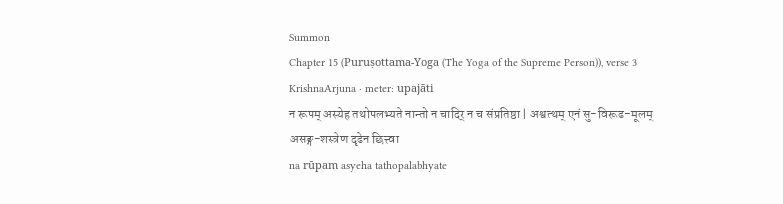Summon
Chapter 15 (Puruṣottama-Yoga (The Yoga of the Supreme Person)), verse 3
KrishnaArjuna · meter: upajāti
न रूपम् अस्येह तथोपलभ्यते नान्तो न चादिर् न च संप्रतिष्ठा | अश्वत्थम् एनं सु-विरूढ-मूलम् असङ्ग-शस्त्रेण दृढेन छित्त्वा
na rūpam asyeha tathopalabhyate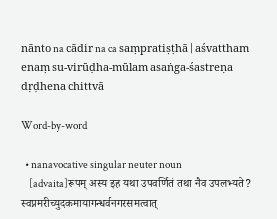nānto na cādir na ca saṃpratiṣṭhā | aśvattham enaṃ su-virūḍha-mūlam asaṅga-śastreṇa dṛḍhena chittvā

Word-by-word

  • nanavocative singular neuter noun
    [advaita]रूपम् अस्य इह यथा उपवर्णितं तथा नैव उपलभ्यते? स्वप्नमरीच्युदकमायागन्धर्वनगरसमत्वात्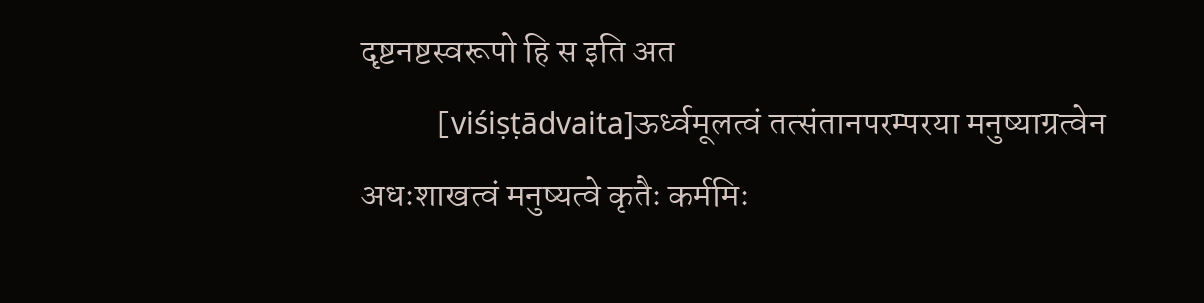दृष्टनष्टस्वरूपो हि स इति अत
    [viśiṣṭādvaita]ऊर्ध्वमूलत्वं तत्संतानपरम्परया मनुष्याग्रत्वेन अधःशाखत्वं मनुष्यत्वे कृतैः कर्ममिः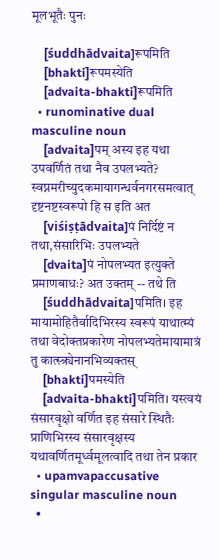मूलभूतैः पुनः

    [śuddhādvaita]रूपमिति
    [bhakti]रूपमस्येति
    [advaita-bhakti]रूपमिति
  • runominative dual masculine noun
    [advaita]पम् अस्य इह यथा उपवर्णितं तथा नैव उपलभ्यते? स्वप्नमरीच्युदकमायागन्धर्वनगरसमत्वात् दृष्टनष्टस्वरूपो हि स इति अत
    [viśiṣṭādvaita]पं निर्दिष्टं न तथा,संसारिभिः उपलभ्यते
    [dvaita]पं नोपलभ्यत इत्युक्ते प्रमाणबाधः? अत उक्तम् -- तथे ति
    [śuddhādvaita]पमिति। इह मायामोहितैर्वादिभिरस्य स्वरूपं याथात्म्यं तथा वेदोक्तप्रकारेण नोपलभ्यतेमायामात्रं तु कात्स्न्र्येनानभिव्यक्तस्
    [bhakti]पमस्येति
    [advaita-bhakti]पमिति। यस्त्वयं संसारवृक्षो वर्णित इह संसारे स्थितैः प्राणिभिरस्य संसारवृक्षस्य यथावर्णितमूर्ध्वमूलत्वादि तथा तेन प्रकार
  • upamvapaccusative singular masculine noun
  •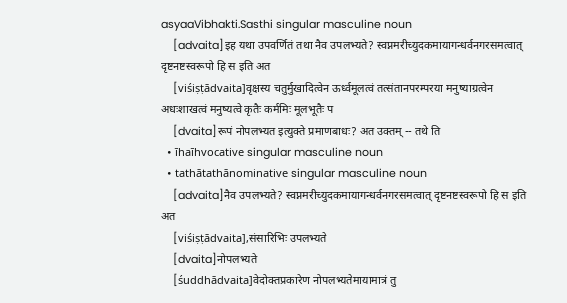asyaaVibhakti.Sasthi singular masculine noun
    [advaita]इह यथा उपवर्णितं तथा नैव उपलभ्यते? स्वप्नमरीच्युदकमायागन्धर्वनगरसमत्वात् दृष्टनष्टस्वरूपो हि स इति अत
    [viśiṣṭādvaita]वृक्षस्य चतुर्मुखादित्वेन ऊर्ध्वमूलत्वं तत्संतानपरम्परया मनुष्याग्रत्वेन अधःशाखत्वं मनुष्यत्वे कृतैः कर्ममिः मूलभूतैः प
    [dvaita]रूपं नोपलभ्यत इत्युक्ते प्रमाणबाधः? अत उक्तम् -- तथे ति
  • īhaīhvocative singular masculine noun
  • tathātathānominative singular masculine noun
    [advaita]नैव उपलभ्यते? स्वप्नमरीच्युदकमायागन्धर्वनगरसमत्वात् दृष्टनष्टस्वरूपो हि स इति अत
    [viśiṣṭādvaita],संसारिभिः उपलभ्यते
    [dvaita]नोपलभ्यते
    [śuddhādvaita]वेदोक्तप्रकारेण नोपलभ्यतेमायामात्रं तु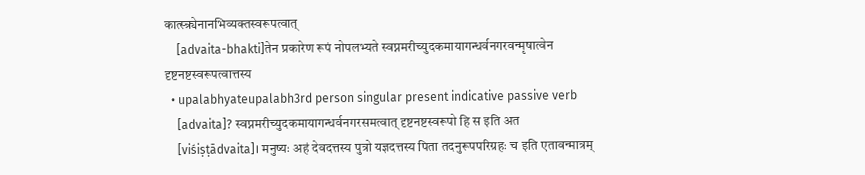कात्स्न्र्येनानभिव्यक्तस्वरूपत्वात्
    [advaita-bhakti]तेन प्रकारेण रूपं नोपलभ्यते स्वप्नमरीच्युदकमायागन्धर्वनगरवन्मृषात्वेन दृष्टनष्टस्वरूपत्वात्तस्य
  • upalabhyateupalabh3rd person singular present indicative passive verb
    [advaita]? स्वप्नमरीच्युदकमायागन्धर्वनगरसमत्वात् दृष्टनष्टस्वरूपो हि स इति अत
    [viśiṣṭādvaita]। मनुष्यः अहं देवदत्तस्य पुत्रो यज्ञदत्तस्य पिता तदनुरूपपरिग्रहः च इति एतावन्मात्रम्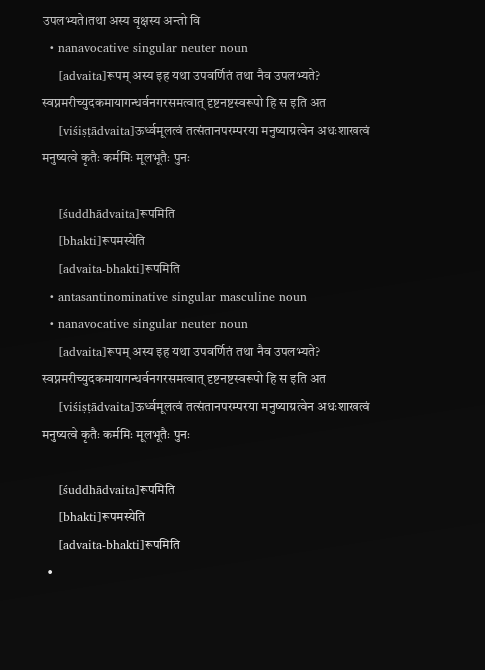उपलभ्यते।तथा अस्य वृक्षस्य अन्तो वि
  • nanavocative singular neuter noun
    [advaita]रूपम् अस्य इह यथा उपवर्णितं तथा नैव उपलभ्यते? स्वप्नमरीच्युदकमायागन्धर्वनगरसमत्वात् दृष्टनष्टस्वरूपो हि स इति अत
    [viśiṣṭādvaita]ऊर्ध्वमूलत्वं तत्संतानपरम्परया मनुष्याग्रत्वेन अधःशाखत्वं मनुष्यत्वे कृतैः कर्ममिः मूलभूतैः पुनः

    [śuddhādvaita]रूपमिति
    [bhakti]रूपमस्येति
    [advaita-bhakti]रूपमिति
  • antasantinominative singular masculine noun
  • nanavocative singular neuter noun
    [advaita]रूपम् अस्य इह यथा उपवर्णितं तथा नैव उपलभ्यते? स्वप्नमरीच्युदकमायागन्धर्वनगरसमत्वात् दृष्टनष्टस्वरूपो हि स इति अत
    [viśiṣṭādvaita]ऊर्ध्वमूलत्वं तत्संतानपरम्परया मनुष्याग्रत्वेन अधःशाखत्वं मनुष्यत्वे कृतैः कर्ममिः मूलभूतैः पुनः

    [śuddhādvaita]रूपमिति
    [bhakti]रूपमस्येति
    [advaita-bhakti]रूपमिति
  •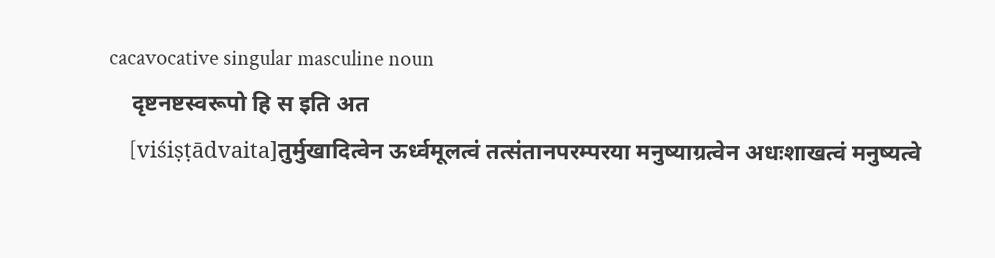cacavocative singular masculine noun
    दृष्टनष्टस्वरूपो हि स इति अत
    [viśiṣṭādvaita]तुर्मुखादित्वेन ऊर्ध्वमूलत्वं तत्संतानपरम्परया मनुष्याग्रत्वेन अधःशाखत्वं मनुष्यत्वे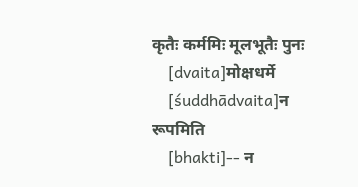कृतैः कर्ममिः मूलभूतैः पुनः
    [dvaita]मोक्षधर्मे
    [śuddhādvaita]न रूपमिति
    [bhakti]-- न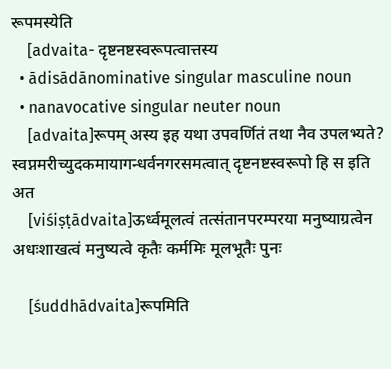रूपमस्येति
    [advaita- दृष्टनष्टस्वरूपत्वात्तस्य
  • ādisādānominative singular masculine noun
  • nanavocative singular neuter noun
    [advaita]रूपम् अस्य इह यथा उपवर्णितं तथा नैव उपलभ्यते? स्वप्नमरीच्युदकमायागन्धर्वनगरसमत्वात् दृष्टनष्टस्वरूपो हि स इति अत
    [viśiṣṭādvaita]ऊर्ध्वमूलत्वं तत्संतानपरम्परया मनुष्याग्रत्वेन अधःशाखत्वं मनुष्यत्वे कृतैः कर्ममिः मूलभूतैः पुनः

    [śuddhādvaita]रूपमिति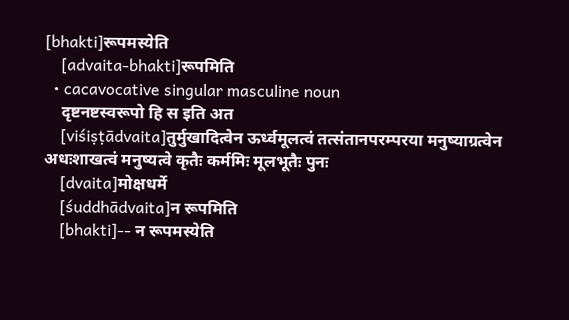[bhakti]रूपमस्येति
    [advaita-bhakti]रूपमिति
  • cacavocative singular masculine noun
    दृष्टनष्टस्वरूपो हि स इति अत
    [viśiṣṭādvaita]तुर्मुखादित्वेन ऊर्ध्वमूलत्वं तत्संतानपरम्परया मनुष्याग्रत्वेन अधःशाखत्वं मनुष्यत्वे कृतैः कर्ममिः मूलभूतैः पुनः
    [dvaita]मोक्षधर्मे
    [śuddhādvaita]न रूपमिति
    [bhakti]-- न रूपमस्येति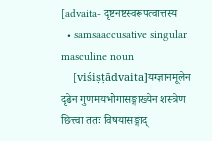[advaita- दृष्टनष्टस्वरूपत्वात्तस्य
  • samsaaccusative singular masculine noun
    [viśiṣṭādvaita]यग्ज्ञानमूलेन दृढेन गुणमयभोगासङ्गाख्येन शस्त्रेण छित्त्वा ततः विषयासङ्गाद्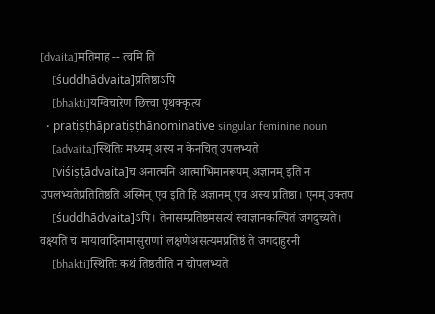[dvaita]मतिमाह -- त्वमि ति
    [śuddhādvaita]प्रतिष्ठाऽपि
    [bhakti]यग्विचारेण छित्त्वा पृथक्कृत्य
  • pratiṣṭhāpratiṣṭhānominative singular feminine noun
    [advaita]स्थितिः मध्यम् अस्य न केनचित् उपलभ्यते
    [viśiṣṭādvaita]च अनात्मनि आत्माभिमानरूपम् अज्ञानम् इति न उपलभ्यतेप्रतितिष्ठति अस्मिन् एव इति हि अज्ञानम् एव अस्य प्रतिष्ठा। एनम् उक्तप
    [śuddhādvaita]ऽपि। तेनासम्प्रतिष्ठमसत्यं स्वाज्ञानकल्पितं जगदुच्यते। वक्ष्यति च मायावादिनामासुराणां लक्षणेअसत्यमप्रतिष्ठं ते जगदाहुरनी
    [bhakti]स्थितिः कथं तिष्ठतीति न चोपलभ्यते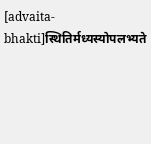[advaita-bhakti]स्थितिर्मध्यस्योपलभ्यते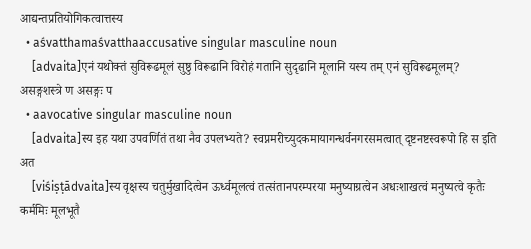आद्यन्तप्रतियोगिकत्वात्तस्य
  • aśvatthamaśvatthaaccusative singular masculine noun
    [advaita]एनं यथोक्तं सुविरूढमूलं सुष्ठु विरूढानि विरोहं गतानि सुदृढानि मूलानि यस्य तम् एनं सुविरूढमूलम्? असङ्गशस्त्रे ण असङ्गः प
  • aavocative singular masculine noun
    [advaita]स्य इह यथा उपवर्णितं तथा नैव उपलभ्यते? स्वप्नमरीच्युदकमायागन्धर्वनगरसमत्वात् दृष्टनष्टस्वरूपो हि स इति अत
    [viśiṣṭādvaita]स्य वृक्षस्य चतुर्मुखादित्वेन ऊर्ध्वमूलत्वं तत्संतानपरम्परया मनुष्याग्रत्वेन अधःशाखत्वं मनुष्यत्वे कृतैः कर्ममिः मूलभूतै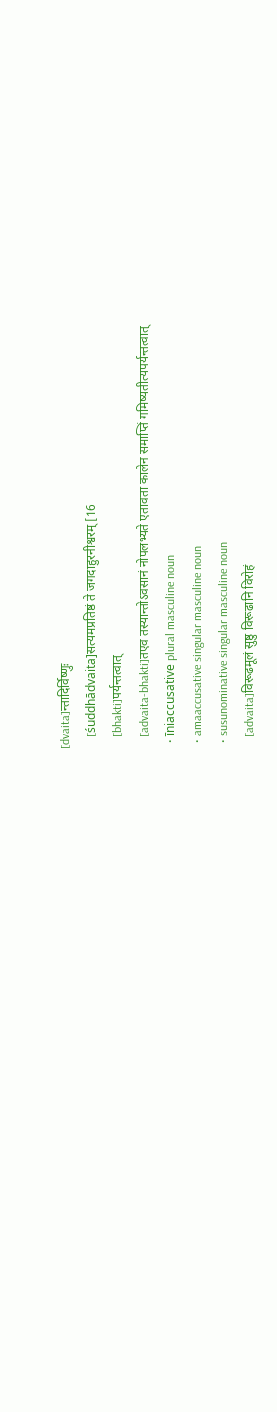[dvaita]न्तादिर्विष्णुः
    [śuddhādvaita]सत्यमप्रतिष्ठं ते जगदाहुरनीश्वरम् [16
    [bhakti]पर्यन्तत्वात्
    [advaita-bhakti]तएव तस्यान्तोऽवसानं नोपलभ्यते एतावता कालेन समाप्तिं गमिष्यतीत्यपर्यन्तत्वात्
  • īniaccusative plural masculine noun
  • amaaccusative singular masculine noun
  • susunominative singular masculine noun
    [advaita]विरूढमूलं सुष्ठु विरूढानि विरोहं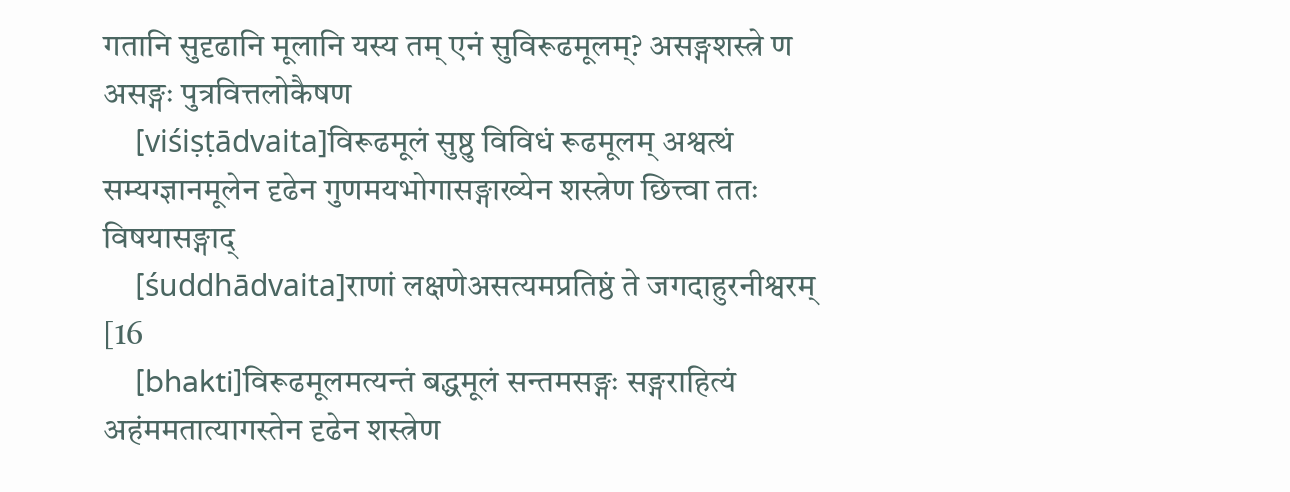गतानि सुदृढानि मूलानि यस्य तम् एनं सुविरूढमूलम्? असङ्गशस्त्रे ण असङ्गः पुत्रवित्तलोकैषण
    [viśiṣṭādvaita]विरूढमूलं सुष्ठु विविधं रूढमूलम् अश्वत्थं सम्यग्ज्ञानमूलेन दृढेन गुणमयभोगासङ्गाख्येन शस्त्रेण छित्त्वा ततः विषयासङ्गाद्
    [śuddhādvaita]राणां लक्षणेअसत्यमप्रतिष्ठं ते जगदाहुरनीश्वरम् [16
    [bhakti]विरूढमूलमत्यन्तं बद्धमूलं सन्तमसङ्गः सङ्गराहित्यं अहंममतात्यागस्तेन दृढेन शस्त्रेण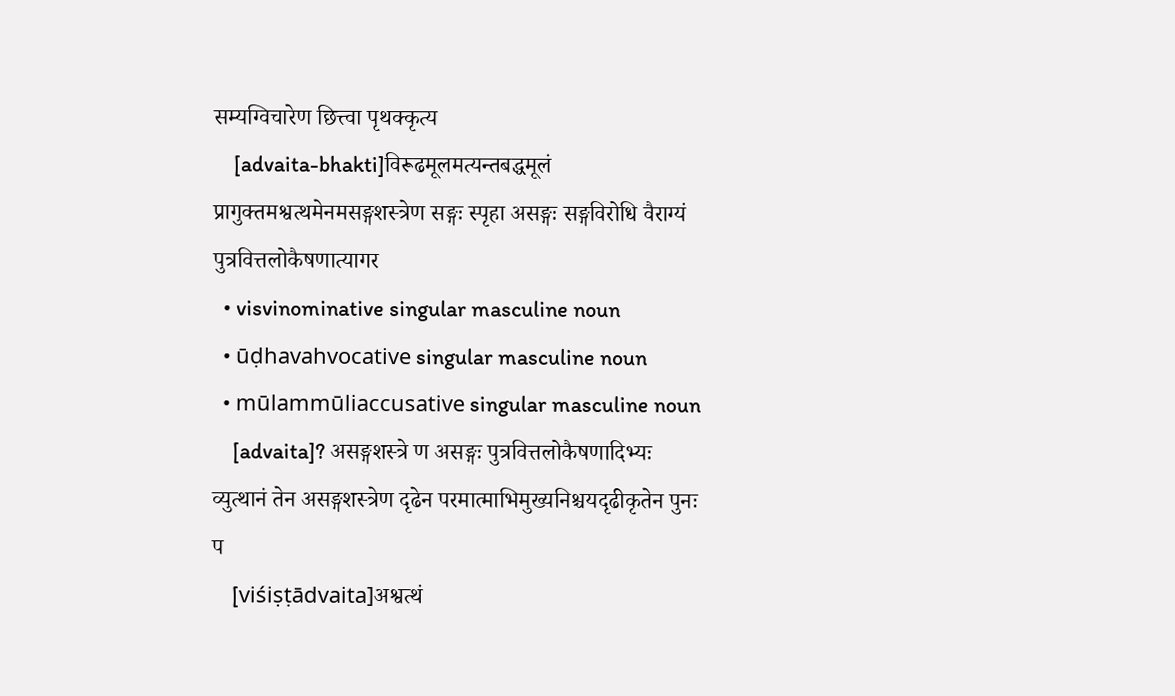सम्यग्विचारेण छित्त्वा पृथक्कृत्य
    [advaita-bhakti]विरूढमूलमत्यन्तबद्धमूलं प्रागुक्तमश्वत्थमेनमसङ्गशस्त्रेण सङ्गः स्पृहा असङ्गः सङ्गविरोधि वैराग्यं पुत्रवित्तलोकैषणात्यागर
  • visvinominative singular masculine noun
  • ūḍhavahvocative singular masculine noun
  • mūlammūliaccusative singular masculine noun
    [advaita]? असङ्गशस्त्रे ण असङ्गः पुत्रवित्तलोकैषणादिभ्यः व्युत्थानं तेन असङ्गशस्त्रेण दृढेन परमात्माभिमुख्यनिश्चयदृढीकृतेन पुनः प
    [viśiṣṭādvaita]अश्वत्थं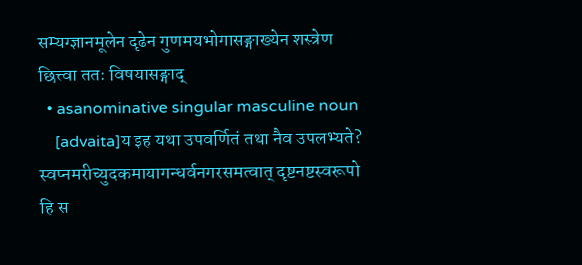सम्यग्ज्ञानमूलेन दृढेन गुणमयभोगासङ्गाख्येन शस्त्रेण छित्त्वा ततः विषयासङ्गाद्
  • asanominative singular masculine noun
    [advaita]य इह यथा उपवर्णितं तथा नैव उपलभ्यते? स्वप्नमरीच्युदकमायागन्धर्वनगरसमत्वात् दृष्टनष्टस्वरूपो हि स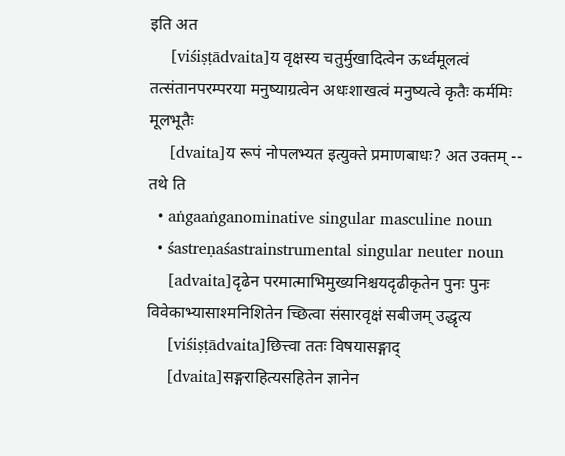इति अत
    [viśiṣṭādvaita]य वृक्षस्य चतुर्मुखादित्वेन ऊर्ध्वमूलत्वं तत्संतानपरम्परया मनुष्याग्रत्वेन अधःशाखत्वं मनुष्यत्वे कृतैः कर्ममिः मूलभूतैः
    [dvaita]य रूपं नोपलभ्यत इत्युक्ते प्रमाणबाधः? अत उक्तम् -- तथे ति
  • aṅgaaṅganominative singular masculine noun
  • śastreṇaśastrainstrumental singular neuter noun
    [advaita]दृढेन परमात्माभिमुख्यनिश्चयदृढीकृतेन पुनः पुनः विवेकाभ्यासाश्मनिशितेन च्छित्वा संसारवृक्षं सबीजम् उद्धृत्य
    [viśiṣṭādvaita]छित्त्वा ततः विषयासङ्गाद्
    [dvaita]सङ्गराहित्यसहितेन ज्ञानेन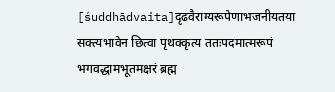[śuddhādvaita]दृढवैराग्यरूपेणाभजनीयतया सक्त्यभावेन छित्वा पृथक्कृत्य ततःपदमात्मरूपं भगवद्धामभूतमक्षरं ब्रह्म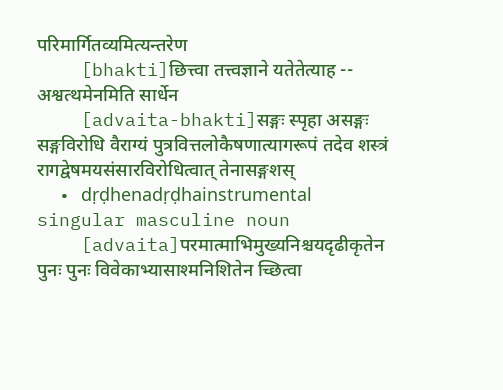परिमार्गितव्यमित्यन्तरेण
    [bhakti]छित्त्वा तत्त्वज्ञाने यतेतेत्याह -- अश्वत्थमेनमिति सार्धेन
    [advaita-bhakti]सङ्गः स्पृहा असङ्गः सङ्गविरोधि वैराग्यं पुत्रवित्तलोकैषणात्यागरूपं तदेव शस्त्रं रागद्वेषमयसंसारविरोधित्वात् तेनासङ्गशस्
  • dṛḍhenadṛḍhainstrumental singular masculine noun
    [advaita]परमात्माभिमुख्यनिश्चयदृढीकृतेन पुनः पुनः विवेकाभ्यासाश्मनिशितेन च्छित्वा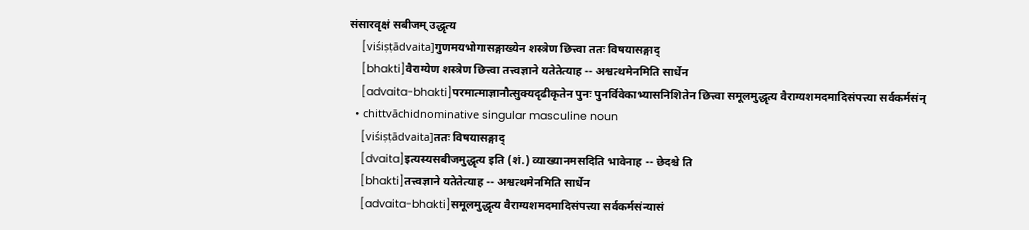संसारवृक्षं सबीजम् उद्धृत्य
    [viśiṣṭādvaita]गुणमयभोगासङ्गाख्येन शस्त्रेण छित्त्वा ततः विषयासङ्गाद्
    [bhakti]वैराग्येण शस्त्रेण छित्त्वा तत्त्वज्ञाने यतेतेत्याह -- अश्वत्थमेनमिति सार्धेन
    [advaita-bhakti]परमात्माज्ञानौत्सुक्यदृढीकृतेन पुनः पुनर्विवेकाभ्यासनिशितेन छित्त्वा समूलमुद्धृत्य वैराग्यशमदमादिसंपत्त्या सर्वकर्मसंन्
  • chittvāchidnominative singular masculine noun
    [viśiṣṭādvaita]ततः विषयासङ्गाद्
    [dvaita]इत्यस्यसबीजमुद्धृत्य इति (शं.) व्याख्यानमसदिति भावेनाह -- छेदश्चे ति
    [bhakti]तत्त्वज्ञाने यतेतेत्याह -- अश्वत्थमेनमिति सार्धेन
    [advaita-bhakti]समूलमुद्धृत्य वैराग्यशमदमादिसंपत्त्या सर्वकर्मसंन्यासं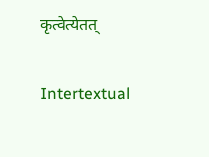कृत्वेत्येतत्

Intertextual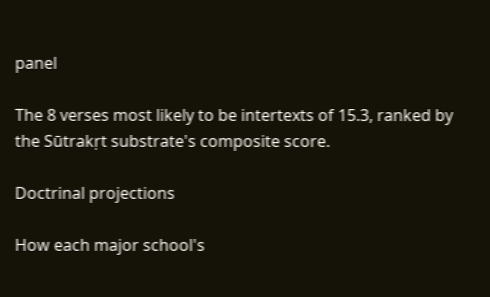panel

The 8 verses most likely to be intertexts of 15.3, ranked by the Sūtrakṛt substrate's composite score.

Doctrinal projections

How each major school's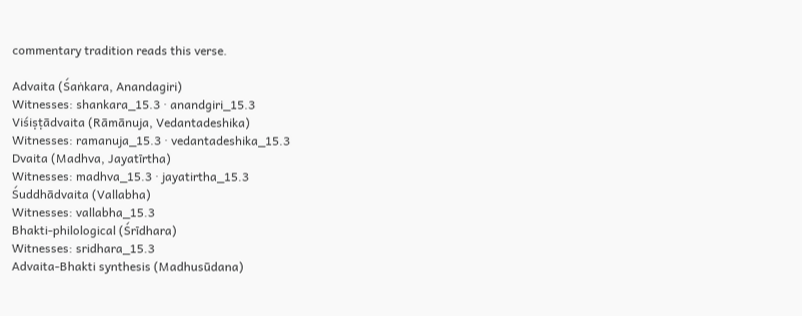commentary tradition reads this verse.

Advaita (Śaṅkara, Anandagiri)
Witnesses: shankara_15.3 · anandgiri_15.3
Viśiṣṭādvaita (Rāmānuja, Vedantadeshika)
Witnesses: ramanuja_15.3 · vedantadeshika_15.3
Dvaita (Madhva, Jayatīrtha)
Witnesses: madhva_15.3 · jayatirtha_15.3
Śuddhādvaita (Vallabha)
Witnesses: vallabha_15.3
Bhakti-philological (Śrīdhara)
Witnesses: sridhara_15.3
Advaita-Bhakti synthesis (Madhusūdana)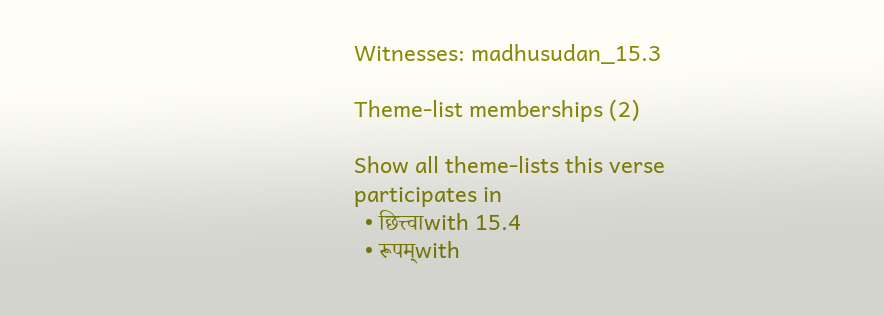Witnesses: madhusudan_15.3

Theme-list memberships (2)

Show all theme-lists this verse participates in
  • छित्त्वाwith 15.4
  • रूपम्with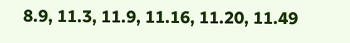8.9, 11.3, 11.9, 11.16, 11.20, 11.49